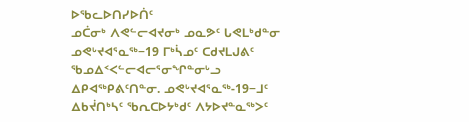ᐅᖃᓚᐅᑎᓯᐅᑏᑦ
ᓄᑖᓂᒃ ᐱᕙᓪᓕᐊᔪᓂᒃ ᓄᓇᕗᑦ ᒐᕙᒪᒃᑯᓐᓂ ᓄᕙᒡᔪᐊᕐᓇᖅ−19 ᒥᒃᓵᓄᑦ ᑕᑯᔪᒪᒍᕕᑦ ᖃᓄᐃᑉᐸᓪᓕᐊᓕᕐᓂᖏᓐᓂᒡᓗ ᐃᑭᐊᖅᑭᕕᑦᑎᓐᓂ. ᓄᕙᒡᔪᐊᕐᓇᖅ-19−ᒧᑦ ᐃᑲᔫᑎᒃᓴᑦ ᖃᕆᑕᐅᔭᒃᑯᑦ ᐱᔭᐅᔪᓐᓇᖅᐳᑦ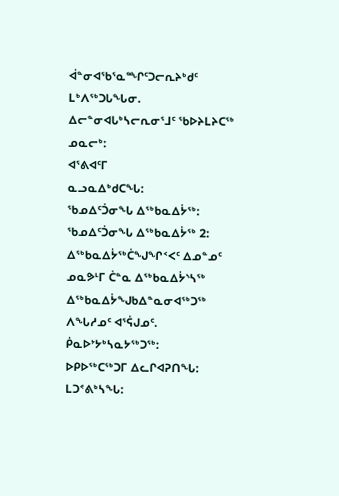ᐋᓐᓂᐊᖃᕐᓇᙱᑦᑐᓕᕆᔨᒃᑯᑦ ᒪᒃᐱᖅᑐᒐᖓᓂ.
ᐃᓕᓐᓂᐊᒐᒃᓴᓕᕆᓂᕐᒧᑦ ᖃᐅᔨᒪᔨᑕᖅ
ᓄᓇᓕᒃ:
ᐊᕐᕕᐊᑦᒥ
ᓇᓗᓇᐃᒃᑯᑕᖓ:
ᖃᓄᐃᑦᑑᓂᖓ ᐃᖅᑲᓇᐃᔮᖅ:
ᖃᓄᐃᑦᑑᓂᖓ ᐃᖅᑲᓇᐃᔮᖅ 2:
ᐃᖅᑲᓇᐃᔮᖅᑖᖑᖏᑉᐸᑦ ᐃᓄᓐᓄᑦ ᓄᓇᕗᒻᒥ ᑖᓐᓇ ᐃᖅᑲᓇᐃᔮᔅᓴᖅ ᐃᖅᑲᓇᐃᔮᖑᑲᐃᓐᓇᓂᐊᖅᑐᖅ ᐱᖓᓱᓄᑦ ᐊᕐᕌᒍᓄᑦ.
ᑮᓇᐅᔾᔭᒃᓴᓇᔭᖅᑐᖅ:
ᐅᑭᐅᖅᑕᖅᑐᒥ ᐃᓚᒋᐊᕈᑎᖓ:
ᒪᑐᕝᕕᒃᓴᖓ: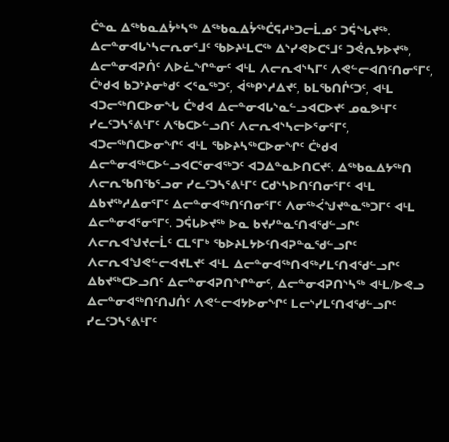ᑖᓐᓇ ᐃᖅᑲᓇᐃᔮᒃᓴᖅ ᐃᖅᑲᓇᐃᔮᖅᑖᕋᓱᒃᑐᓕᒫᓄᑦ ᑐᕌᖓᔪᖅ.
ᐃᓕᓐᓂᐊᒐᔅᓴᓕᕆᓂᕐᒧᑦ ᖃᐅᔨᒻᒪᑕᖅ ᐃᔅᓯᕙᐅᑕᕐᒧᑦ ᑐᕚᕆᔭᐅᔪᖅ, ᐃᓕᓐᓂᐊᕈᑏᑦ ᐱᐅᓛᖏᓐᓂᑦ ᐊᒻᒪ ᐱᓕᕆᐊᔅᓴᒥᑦ ᐱᕙᓪᓕᐊᑎᑦᑎᓂᕐᒥᑦ, ᑖᒃᑯᐊ ᑲᑐᔾᔨᓂᒃᑯᑦ ᐸᕐᓇᖅᑐᑦ, ᐋᖅᑭᔅᓱᐃᔪᑦ, ᑲᒪᖃᑎᒌᑦᑐᑦ, ᐊᒻᒪ ᐊᑐᓕᖅᑎᑕᐅᓂᖓ ᑖᒃᑯᐊ ᐃᓕᓐᓂᐊᒐᔅᓇᓪᓗᐊᑕᐅᔪᑦ ᓄᓇᕗᒻᒥᑦ ᓯᓚᑦᑐᓴᕐᕕᒻᒥᑦ ᐱᖃᑕᐅᓪᓗᑎᑦ ᐱᓕᕆᐊᔅᓴᓕᐅᕐᓂᕐᒥᑦ, ᐊᑐᓕᖅᑎᑕᐅᓂᖏᑦ ᐊᒻᒪ ᖃᐅᔨᓴᖅᑕᐅᓂᖏᑦ ᑖᒃᑯᐊ ᐃᓕᓐᓂᐊᖅᑕᐅᓪᓗᐊᑕᕐᓂᐊᖅᑐᑦ ᐊᑐᐃᓐᓇᐅᑎᑕᔪᑦ. ᐃᖅᑲᓇᐃᔭᖅᑎ ᐱᓕᕆᖃᑎᖃᕐᓗᓂ ᓯᓚᑦᑐᓴᕐᕕᒻᒥᑦ ᑕᑯᔅᓴᐅᑎᑦᑎᓂᕐᒥᑦ ᐊᒻᒪ ᐃᑲᔪᖅᓱᐃᓂᕐᒥᑦ ᐃᓕᓐᓂᐊᖅᑎᑦᑎᓂᕐᒥᑦ ᐱᓂᖅᐹᖑᔪᓐᓇᖅᑐᒥᑦ ᐊᒻᒪ ᐃᓕᓐᓂᐊᕐᓂᕐᒥᑦ. ᑐᕌᒐᐅᔪᖅ ᐅᓇ ᑲᔪᓯᓐᓇᑦᑎᐊᖁᓪᓗᒋᑦ ᐱᓕᕆᐊᖑᔪᓕᒫᑦ ᑕᒪᕐᒥᒃ ᖃᐅᔨᒪᔭᐅᑦᑎᐊᕈᓐᓇᖁᓪᓗᒋᑦ ᐱᓕᕆᐊᖑᕙᓪᓕᐊᔪᒪᔪᑦ ᐊᒻᒪ ᐃᓕᓐᓂᐊᖅᑎᐊᖅᓯᒪᑦᑎᐊᖁᓪᓗᒋᑦ ᐃᑲᔪᖅᑕᐅᓗᑎᑦ ᐃᓕᓐᓂᐊᕈᑎᖏᓐᓂᑦ, ᐃᓕᓐᓂᐊᕈᑎᔅᓴᖅ ᐊᒻᒪ/ᐅᕙᓗ ᐃᓕᓐᓂᐊᖅᑎᑦᑎᒍᑏᑦ ᐱᕙᓪᓕᐊᔭᐅᓂᖏᑦ ᒪᓕᔅᓯᒪᑦᑎᐊᖁᓪᓗᒋᑦ ᓯᓚᑦᑐᓴᕐᕕᒻᒥᑦ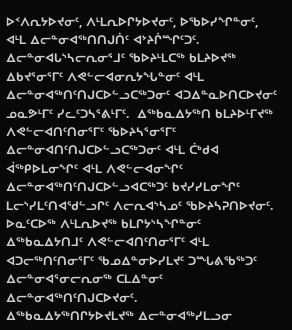ᐅᑉᐱᕆᔭᐅᔪᓂᑦ, ᐱᒻᒪᕆᐅᒋᔭᐅᔪᓂᑦ, ᐅᖃᐅᓯᖏᓐᓂᑦ, ᐊᒻᒪ ᐃᓕᓐᓂᐊᖅᑎᑎᒍᑏᑦ ᐊᔾᔨᒌᙱᑦᑐᑦ.
ᐃᓕᓐᓂᐊᒐᔅᓴᓕᕆᓂᕐᒧᑦ ᖃᐅᔨᒻᒪᑕᖅ ᑲᒪᔨᐅᔪᖅ ᐃᑲᔪᕐᓂᕐᒥᑦ ᐱᕙᓪᓕᐊᓂᕆᔭᖓᓐᓂᑦ ᐊᒻᒪ ᐃᓕᓐᓂᐊᖅᑎᑦᑎᒍᑕᐅᓪᓗᑕᖅᑐᓂᑦ ᐊᑐᐃᓐᓇᐅᑎᑕᐅᔪᓂᑦ ᓄᓇᕗᒻᒥᑦ ᓯᓚᑦᑐᓴᕐᕕᒻᒥᑦ.  ᐃᖅᑲᓇᐃᔭᖅᑎ ᑲᒪᔨᐅᒻᒥᔪᖅ ᐱᕙᓪᓕᐊᑎᑦᑎᓂᕐᒥᑦ ᖃᐅᔨᓴᕐᓂᕐᒥᑦ ᐃᓕᓐᓂᐊᑎᑦᑎᒍᑕᐅᓪᓗᑕᖅᑐᓂᑦ ᐊᒻᒪ ᑖᒃᑯᐊ ᐋᖅᑭᐅᒪᓂᖏᑦ ᐊᒻᒪ ᐱᕙᓪᓕᐊᓂᖏᑦ ᐃᓕᓐᓂᐊᖅᑎᑦᑎᒍᑕᐅᓪᓗᐊᑕᖅᑐᑦ ᑲᔪᓯᓯᒪᓂᖏᑦ ᒪᓕᔅᓯᒪᑦᑎᐊᖁᓪᓗᒋᑦ ᐱᓕᕆᐊᔅᓴᓄᑦ ᖃᐅᔨᓴᕈᑎᐅᔪᓂᑦ.  ᐅᓇᑦᑕᐅᖅ ᐱᒻᒪᕆᐅᔪᖅ ᑲᒪᒋᔭᔅᓴᖏᓐᓂᑦ ᐃᖅᑲᓇᐃᔭᑎᒧᑦ ᐱᕙᓪᓕᐊᑎᑦᑎᓂᕐᒥᑦ ᐊᒻᒪ ᐊᑐᓕᖅᑎᑦᑎᓂᕐᒥᑦ ᖃᓄᐃᓐᓂᐅᓯᒪᔪᑦ ᑐᙵᕕᖃᖅᑐᑦ ᐃᓕᓐᓂᐊᕐᓂᓕᕆᓂᖅ ᑕᒪᐃᓐᓂᑦ ᐃᓕᓐᓂᐊᖅᑎᑦᑎᒍᑕᐅᔪᓂᑦ.
ᐃᖅᑲᓇᐃᔭᖅᑎᒋᔭᐅᔪᒪᔪᖅ ᐃᓕᓐᓂᐊᖅᓯᒪᓗᓂ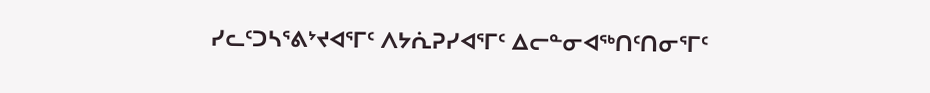ᓯᓚᑦᑐᓴᕐᕕᔾᔪᐊᕐᒥᑦ ᐱᔭᕇᕈᓯᐊᕐᒥᑦ ᐃᓕᓐᓂᐊᖅᑎᑦᑎᓂᕐᒥᑦ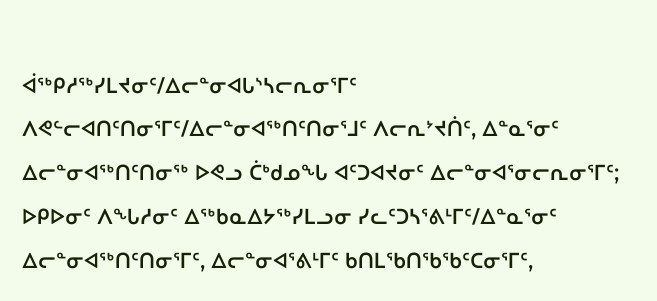ᐋᖅᑭᓱᖅᓯᒪᔪᓂᑦ/ᐃᓕᓐᓂᐊᒐᔅᓴᓕᕆᓂᕐᒥᑦ ᐱᕙᓪᓕᐊᑎᑦᑎᓂᕐᒥᑦ/ᐃᓕᓐᓂᐊᖅᑎᑦᑎᓂᕐᒧᑦ ᐱᓕᕆᔾᔪᑏᑦ, ᐃᓐᓇᕐᓂᑦ ᐃᓕᓐᓂᐊᖅᑎᑦᑎᓂᖅ ᐅᕙᓗ ᑖᒃᑯᓄᖓ ᐊᑦᑐᐊᔪᓂᑦ ᐃᓕᓐᓂᐊᕐᓂᓕᕆᓂᕐᒥᑦ; ᐅᑭᐅᓂᑦ ᐱᖓᓱᓂᑦ ᐃᖅᑲᓇᐃᔭᖅᓯᒪᓗᓂ ᓯᓚᑦᑐᓴᕐᕕᒻᒥᑦ/ᐃᓐᓇᕐᓂᑦ ᐃᓕᓐᓂᐊᖅᑎᑦᑎᓂᕐᒥᑦ, ᐃᓕᓐᓂᐊᕐᕕᒻᒥᑦ ᑲᑎᒪᖃᑎᖃᖃᑦᑕᓂᕐᒥᑦ,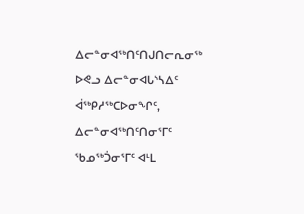ᐃᓕᓐᓂᐊᖅᑎᑦᑎᒍᑎᓕᕆᓂᖅ ᐅᕙᓗ ᐃᓕᓐᓂᐊᒐᔅᓴᐃᑦ ᐋᖅᑭᓱᖅᑕᐅᓂᖏᑦ, ᐃᓕᓐᓂᐊᖅᑎᑦᑎᓂᕐᒥᑦ ᖃᓄᖅᑑᓂᕐᒥᑦ ᐊᒻᒪ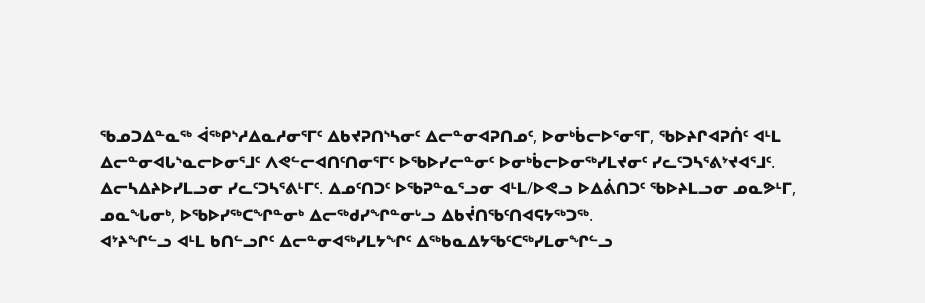ᖃᓄᑐᐃᓐᓇᖅ ᐋᖅᑭᔅᓱᐃᓇᓱᓂᕐᒥᑦ ᐃᑲᔪᕈᑎᔅᓴᓂᑦ ᐃᓕᓐᓂᐊᕈᑎᓄᑦ, ᐅᓂᒃᑳᓕᐅᕐᓂᕐᒥ, ᖃᐅᔨᒋᐊᕈᑏᑦ ᐊᒻᒪ ᐃᓕᓐᓂᐊᒐᔅᓇᓕᐅᓂᕐᒧᑦ ᐱᕙᓪᓕᐊᑎᑦᑎᓂᕐᒥᑦ ᐅᖃᐅᓯᓕᓐᓂᑦ ᐅᓂᒃᑳᓕᐅᓂᖅᓯᒪᔪᓂᑦ ᓯᓚᑦᑐᓴᕐᕕᔾᔪᐊᕐᒧᑦ.
ᐃᓕᓴᐃᔨᐅᓯᒪᓗᓂ ᓯᓚᑦᑐᓴᕐᕕᒻᒥᑦ. ᐃᓄᑦᑎᑐᑦ ᐅᖃᕈᓐᓇᕐᓗᓂ ᐊᒻᒪ/ᐅᕙᓗ ᐅᐃᕖᑎᑐᑦ ᖃᐅᔨᒪᓗᓂ ᓄᓇᕗᒻᒥ, ᓄᓇᖓᓂᒃ, ᐅᖃᐅᓯᖅᑕᖏᓐᓂᒃ ᐃᓕᖅᑯᓯᖏᓐᓂᒡᓗ ᐃᑲᔫᑎᖃᑦᑎᐊᕋᔭᖅᑐᖅ.
ᐊᔾᔨᖏᓪᓗ ᐊᒻᒪ ᑲᑎᓪᓗᒋᑦ ᐃᓕᓐᓂᐊᖅᓯᒪᔭᖏᑦ ᐃᖅᑲᓇᐃᔭᖃᑦᑕᖅᓯᒪᓂᖏᓪᓗ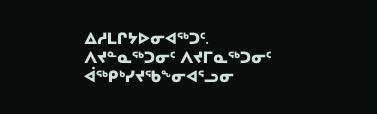ᐃᓱᒪᒋᔭᐅᓂᐊᖅᑐᑦ.
ᐱᔪᓐᓇᖅᑐᓂᑦ ᐱᔪᒥᓇᖅᑐᓂᑦ ᐋᖅᑭᒃᓯᔪᖃᖕᓂᐊᕐᓗᓂ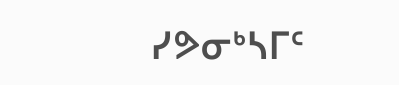ᓯᕗᓂᒃᓴᒥᑦ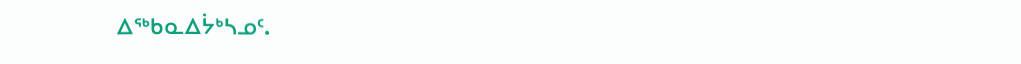ᐃᖅᑲᓇᐃᔮᒃᓴᓄᑦ.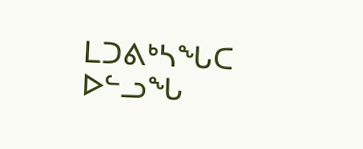ᒪᑐᕕᒃᓴᖓᑕ ᐅᓪᓗᖓ